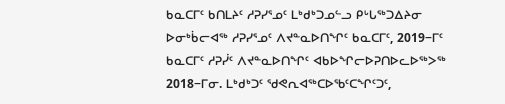ᑲᓇᑕᒥᑦ ᑲᑎᒪᔨᑦ ᓱᕈᓯᕐᓄᑦ ᒪᒃᑯᒃᑐᓄᓪᓗ ᑭᒡᒐᖅᑐᐃᔨᓂ ᐅᓂᒃᑳᓕᐊᖅ ᓱᕈᓯᕐᓄᑦ ᐱᔪᓐᓇᐅᑎᖏᑦ ᑲᓇᑕᒥᑦ, 2019−ᒥᑦ
ᑲᓇᑕᒥᑦ ᓱᕈᓰᑦ ᐱᔪᓐᓇᐅᑎᖏᑦ ᐊᑲᐅᖏᓕᐅᕈᑎᐅᓚᐅᖅᐳᖅ 2018−ᒥᓂ. ᒪᒃᑯᒃᑐᑦ ᖁᕙᕆᐊᖅᑕᐅᖃᑦᑕᖏᑦᑐᑦ,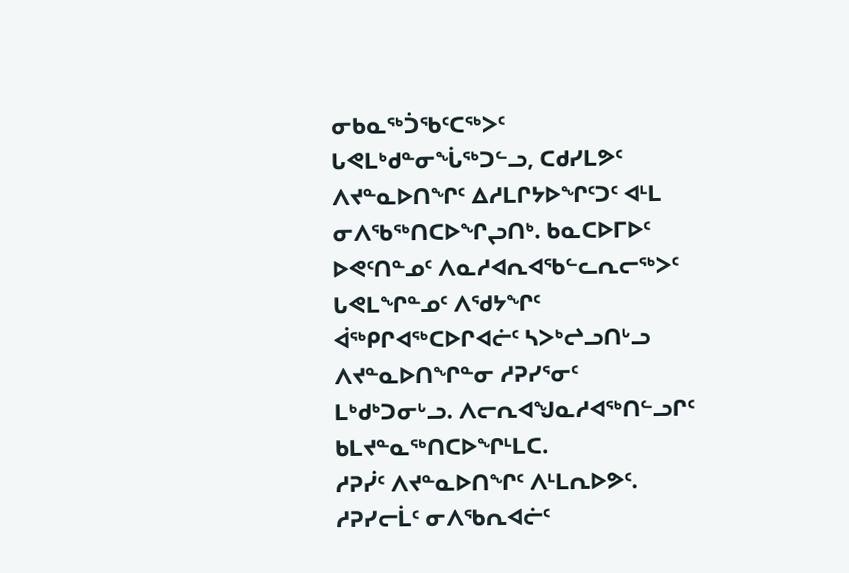ᓂᑲᓇᖅᑑᖃᑦᑕᖅᐳᑦ ᒐᕙᒪᒃᑯᓐᓂᖔᖅᑐᓪᓗ, ᑕᑯᓯᒪᕗᑦ ᐱᔪᓐᓇᐅᑎᖏᑦ ᐃᓱᒪᒋᔭᐅᖏᑦᑐᑦ ᐊᒻᒪ ᓂᐱᖃᖅᑎᑕᐅᖏᖢᑎᒃ. ᑲᓇᑕᐅᒥᐅᑦ ᐅᕙᑦᑎᓐᓄᑦ ᐱᓇᓱᐊᕆᐊᖃᓪᓚᕆᓕᖅᐳᑦ ᒐᕙᒪᖏᓐᓄᑦ ᐱᖁᔭᖏᑦ ᐋᖅᑭᒋᐊᖅᑕᐅᒋᐊᓖᑦ ᓴᐳᒃᖠᓗᑎᒡᓗ ᐱᔪᓐᓇᐅᑎᖏᓐᓂ ᓱᕈᓯᕐᓂᑦ ᒪᒃᑯᒃᑐᓂᒡᓗ. ᐱᓕᕆᐊᖑᓇᓱᐊᖅᑎᓪᓗᒋᑦ ᑲᒪᔪᓐᓇᖅᑎᑕᐅᖏᒻᒪᑕ.
ᓱᕈᓰᑦ ᐱᔪᓐᓇᐅᑎᖏᑦ ᐱᒻᒪᕆᐅᕗᑦ. ᓱᕈᓯᓕᒫᑦ ᓂᐱᖃᕆᐊᓖᑦ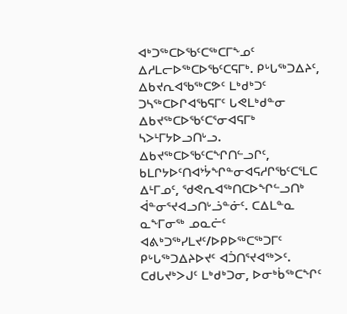ᐊᒃᑐᖅᑕᐅᖃᑦᑕᖅᑕᒥᖕᓄᑦ ᐃᓱᒪᓕᐅᖅᑕᐅᖃᑦᑕᕋᒥᒃ. ᑭᒡᒐᖅᑐᐃᔨᑦ, ᐃᑲᔪᕆᐊᖃᖅᑕᕗᑦ ᒪᒃᑯᒃᑐᑦ ᑐᓴᖅᑕᐅᒋᐊᖃᕋᒥᑦ ᒐᕙᒪᒃᑯᓐᓂ ᐃᑲᔪᖅᑕᐅᖃᑦᑕᕐᓂᐊᕋᒥᒃ ᓴᐳᒻᒥᔭᐅᓗᑎᒡᓗ. ᐃᑲᔪᖅᑕᐅᖃᑦᑕᖏᑎᓪᓗᒋᑦ, ᑲᒪᒋᔭᐅᑦᑎᐊᔾᔮᖏᓐᓂᐊᕋᓱᒋᖃᑦᑕᕐᒪᑕ ᐃᒻᒥᓄᑦ, ᖁᕙᕆᐊᖅᑎᑕᐅᖏᓪᓗᑎᒃ ᐋᓐᓂᕐᔪᐊᓗᑎᒡᓘᓐᓃᑦ. ᑕᐃᒪᓐᓇ ᓇᖕᒥᓂᖅ ᓄᓇᓖᑦ ᐊᕕᒃᑐᖅᓯᒪᔪᑦ/ᐅᑭᐅᖅᑕᖅᑐᒥᑦ ᑭᒡᒐᖅᑐᐃᔨᐅᔪᑦ ᐊᑑᑎᕐᔪᐊᖅᐳᑦ. ᑕᑯᒐᔪᒃᐳᒍᑦ ᒪᒃᑯᒃᑐᓂ, ᐅᓂᒃᑳᖅᑕᖏᑦ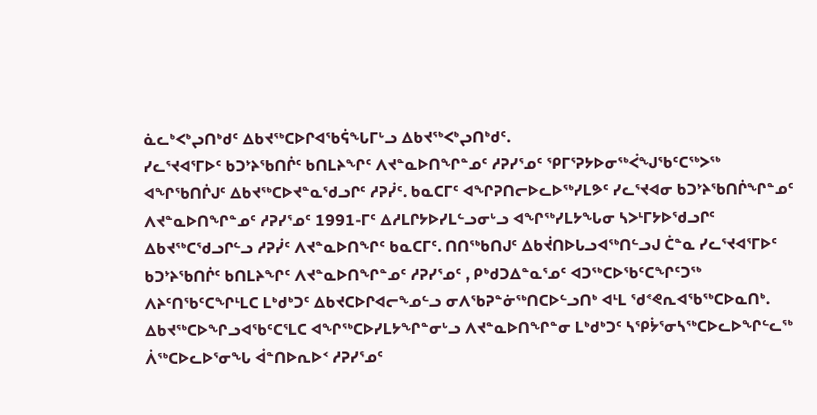ᓈᓚᒃᐸᒃᖢᑎᒃᑯᑦ ᐃᑲᔪᖅᑕᐅᒋᐊᖃᕌᖓᒥᒡᓗ ᐃᑲᔪᖅᐸᒃᖢᑎᒃᑯᑦ.
ᓯᓚᕐᔪᐊᕐᒥᐅᑦ ᑲᑐᔾᔨᖃᑎᒌᑦ ᑲᑎᒪᔨᖏᑦ ᐱᔪᓐᓇᐅᑎᖏᓐᓄᑦ ᓱᕈᓯᕐᓄᑦ ᕿᒥᕐᕈᔭᐅᓂᖅᐹᖑᖃᑦᑕᖅᐳᖅ ᐊᖏᖃᑎᒌᒍᑦ ᐃᑲᔪᖅᑕᐅᔪᓐᓇᖁᓗᒋᑦ ᓱᕈᓰᑦ. ᑲᓇᑕᒥᑦ ᐊᖏᕈᑎᓕᐅᓚᐅᖅᓯᒪᕗᑦ ᓯᓚᕐᔪᐊᓂ ᑲᑐᔾᔨᖃᑎᒌᖏᓐᓄᑦ ᐱᔪᓐᓇᐅᑎᖏᓐᓄᑦ ᓱᕈᓯᕐᓄᑦ 1991-ᒥᑦ ᐃᓱᒪᒋᔭᐅᓯᒪᓪᓗᓂᒡᓗ ᐊᖏᖅᓯᒪᔭᖓᓂ ᓴᐳᒻᒥᔭᐅᖁᓗᒋᑦ ᐃᑲᔪᖅᑕᖁᓗᒋᓪᓗ ᓱᕈᓰᑦ ᐱᔪᓐᓇᐅᑎᖏᑦ ᑲᓇᑕᒥᑦ. ᑎᑎᖅᑲᑎᒍᑦ ᐃᑲᔫᑎᐅᒐᓗᐊᖅᑎᓪᓗᒍ ᑖᓐᓇ ᓯᓚᕐᔪᐊᕐᒥᐅᑦ ᑲᑐᔾᔨᖃᑎᒌᑦ ᑲᑎᒪᔨᖏᑦ ᐱᔪᓐᓇᐅᑎᖏᓐᓄᑦ ᓱᕈᓯᕐᓄᑦ , ᑭᒃᑯᑐᐃᓐᓇᕐᓄᑦ ᐊᑐᖅᑕᐅᖃᑦᑕᖏᑦᑐᖅ ᐱᔨᑦᑎᖃᑦᑕᖏᒻᒪᑕ ᒪᒃᑯᒃᑐᑦ ᐃᑲᔪᑕᐅᒋᐊᓕᖕᓄᓪᓗ ᓂᐱᖃᕈᓐᓃᖅᑎᑕᐅᓪᓗᑎᒃ ᐊᒻᒪ ᖁᕝᕙᕆᐊᖃᖅᑕᐅᓇᑎᒃ.
ᐃᑲᔪᖅᑕᐅᖏᓗᐊᖃᑦᑕᕐᒪᑕ ᐊᖏᖅᑕᐅᓯᒪᔭᖏᓐᓂᒡᓗ ᐱᔪᓐᓇᐅᑎᖏᓐᓂ ᒪᒃᑯᒃᑐᑦ ᓴᕿᔮᕐᓂᓴᖅᑕᐅᓚᐅᖏᓪᓚᖅ ᐲᖅᑕᐅᓚᐅᕐᓂᖓ ᐋᓐᑎᐅᕆᐅᑉ ᓱᕈᓯᕐᓄᑦ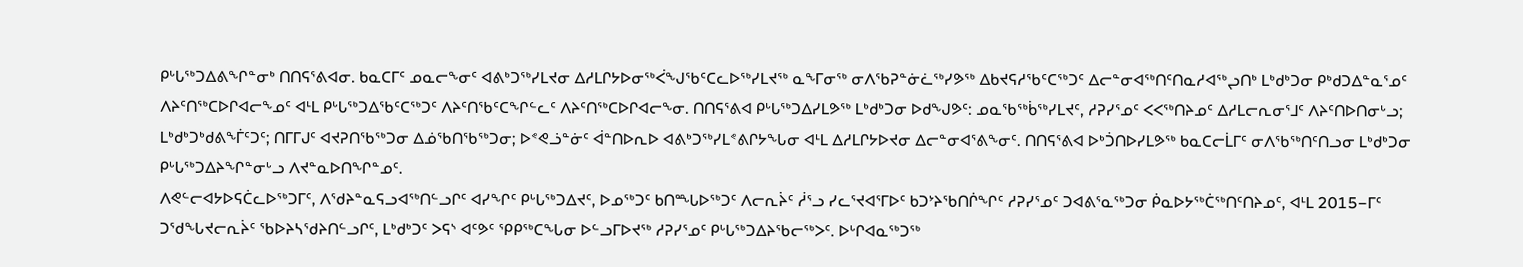ᑭᒡᒐᖅᑐᐃᕕᖏᓐᓂᒃ ᑎᑎᕋᕐᕕᐊᓂ. ᑲᓇᑕᒥᑦ ᓄᓇᓕᖕᓂᑦ ᐊᕕᒃᑐᖅᓯᒪᔪᓂ ᐃᓱᒪᒋᔭᐅᓂᖅᐹᖑᖃᑦᑕᓚᐅᖅᓯᒪᔪᖅ ᓇᖕᒥᓂᖅ ᓂᐱᖃᕈᓐᓃᓛᖅᓯᕗᖅ ᐃᑲᔪᕋᓱᖃᑦᑕᖅᑐᑦ ᐃᓕᓐᓂᐊᖅᑎᑦᑎᓇᓱᐊᖅᖢᑎᒃ ᒪᒃᑯᒃᑐᓂ ᑭᒃᑯᑐᐃᓐᓇᕐᓄᑦ ᐱᔨᑦᑎᖅᑕᐅᒋᐊᓕᖕᓄᑦ ᐊᒻᒪ ᑭᒡᒐᖅᑐᐃᖃᑦᑕᖅᑐᑦ ᐱᔨᑦᑎᖃᑦᑕᖏᓪᓚᑦ ᐱᔨᑦᑎᖅᑕᐅᒋᐊᓕᖕᓂ. ᑎᑎᕋᕐᕕᐊ ᑭᒡᒐᖅᑐᐃᓯᒪᕗᖅ ᒪᒃᑯᒃᑐᓂ ᐅᑯᖑᕗᑦ: ᓄᓇᖃᖅᑳᖅᓯᒪᔪᑦ, ᓱᕈᓯᕐᓄᑦ ᐸᐸᖅᑎᔨᓄᑦ ᐃᓱᒪᓕᕆᓂᕐᒧᑦ ᐱᔨᑦᑎᐅᑎᓂᒡᓗ; ᒪᒃᑯᒃᑐᒃᑯᕕᖕᒦᑦᑐᑦ; ᑎᒥᒥᒍᑦ ᐊᔪᕈᑎᖃᖅᑐᓂ ᐃᓅᖃᑎᖃᖅᑐᓂ; ᐅᕝᕙᓘᓐᓃᑦ ᐋᓐᑎᐅᕆᐅ ᐊᕕᒃᑐᖅᓯᒪᕝᕕᒋᔭᖓᓂ ᐊᒻᒪ ᐃᓱᒪᒋᔭᐅᔪᓂ ᐃᓕᓐᓂᐊᕐᕕᖕᓂᑦ. ᑎᑎᕋᕐᕕᐊ ᐅᒃᑑᑎᐅᓯᒪᕗᖅ ᑲᓇᑕᓕᒫᒥᑦ ᓂᐱᖃᖅᑎᑦᑎᓗᓂ ᒪᒃᑯᒃᑐᓂ ᑭᒡᒐᖅᑐᐃᔨᖏᓐᓂᒡᓗ ᐱᔪᓐᓇᐅᑎᖏᓐᓄᑦ.
ᐱᕙᓪᓕᐊᔭᐅᕋᑖᓚᐅᖅᑐᒥᑦ, ᐱᖁᔨᓐᓇᕋᓗᐊᖅᑎᓪᓗᒋᑦ ᐊᓯᖏᑦ ᑭᒡᒐᖅᑐᐃᔪᑦ, ᐅᓄᖅᑐᑦ ᑲᑎᙵᐅᖅᑐᑦ ᐱᓕᕆᔩᑦ ᓲᕐᓗ ᓯᓚᕐᔪᐊᕐᒥᐅᑦ ᑲᑐᔾᔨᖃᑎᒌᖏᑦ ᓱᕈᓯᕐᓄᑦ ᑐᐊᕕᕐᓇᖅᑐᓂ ᑮᓇᐅᔭᖅᑖᖅᑎᑦᑎᔨᓄᑦ, ᐊᒻᒪ 2015−ᒥᑦ ᑐᖁᖓᔪᓕᕆᔩᑦ ᖃᐅᔨᓴᖁᔨᑎᓪᓗᒋᑦ, ᒪᒃᑯᒃᑐᑦ ᐳᕋᔅ ᐊᑦᕗᑦ ᕿᑭᖅᑕᖓᓂ ᐅᓪᓗᒥᐅᔪᖅ ᓱᕈᓯᕐᓄᑦ ᑭᒡᒐᖅᑐᐃᔨᖃᓕᖅᐳᑦ. ᐅᒡᒋᐊᓇᖅᑐᖅ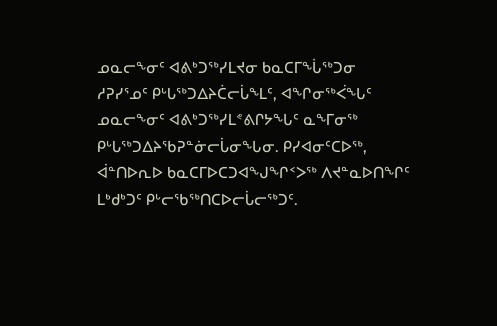ᓄᓇᓕᖕᓂᑦ ᐊᕕᒃᑐᖅᓯᒪᔪᓂ ᑲᓇᑕᒥᖔᖅᑐᓂ ᓱᕈᓯᕐᓄᑦ ᑭᒡᒐᖅᑐᐃᔨᑖᓕᒑᖕᒪᑦ, ᐊᖏᓂᖅᐹᖓᑦ ᓄᓇᓕᖕᓂᑦ ᐊᕕᒃᑐᖅᓯᒪᕝᕕᒋᔭᖓᑦ ᓇᖕᒥᓂᖅ ᑭᒡᒐᖅᑐᐃᔨᖃᕈᓐᓃᓕᒑᓂᖓᓂ. ᑭᓯᐊᓂᑦᑕᐅᖅ, ᐋᓐᑎᐅᕆᐅ ᑲᓇᑕᒥᐅᑕᑐᐊᖑᖏᑉᐳᖅ ᐱᔪᓐᓇᐅᑎᖏᑦ ᒪᒃᑯᒃᑐᑦ ᑭᒡᓕᖃᖅᑎᑕᐅᓕᒑᓕᖅᑐᑦ.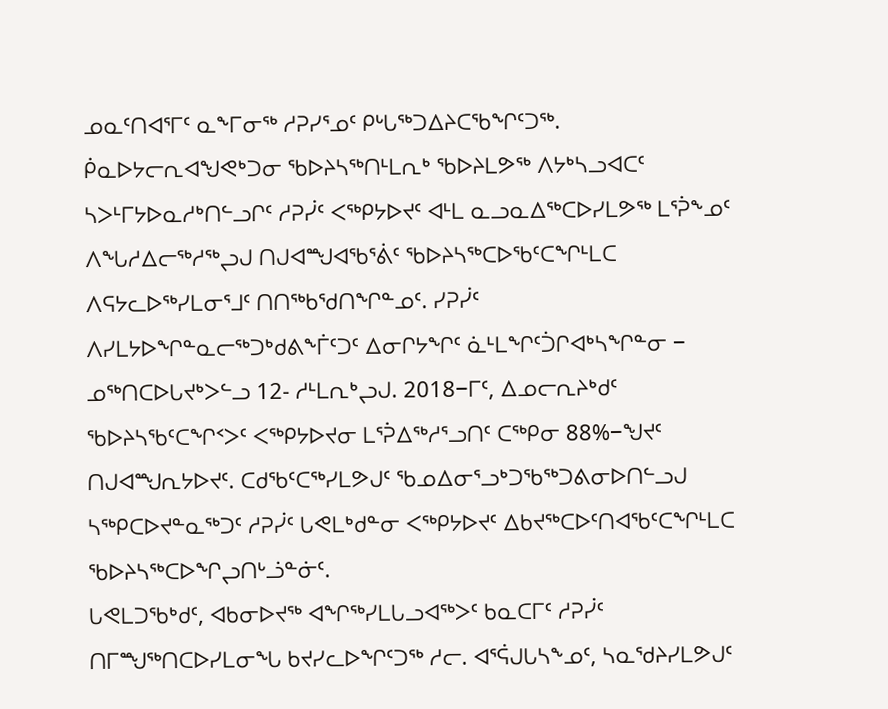ᓄᓇᑦᑎᐊᕐᒥᑦ ᓇᖕᒥᓂᖅ ᓱᕈᓯᕐᓄᑦ ᑭᒡᒐᖅᑐᐃᔨᑕᖃᖏᑦᑐᖅ. ᑮᓇᐅᔭᓕᕆᐊᖑᕙᒃᑐᓂ ᖃᐅᔨᓴᖅᑎᒻᒪᕆᒃ ᖃᐅᔨᒪᕗᖅ ᐱᔭᒃᓴᓗᐊᑕᑦ ᓴᐳᒻᒥᔭᐅᓇᓱᒃᑎᓪᓗᒋᑦ ᓱᕈᓰᑦ ᐸᖅᑭᔭᐅᔪᑦ ᐊᒻᒪ ᓇᓗᓇᐃᖅᑕᐅᓯᒪᕗᖅ ᒪᕐᕉᖕᓄᑦ ᐱᖓᓱᐃᓕᖅᓱᖅᖢᒍ ᑎᒍᐊᙳᐊᖃᕐᕖᑦ ᖃᐅᔨᓴᖅᑕᐅᖃᑦᑕᖏᒻᒪᑕ ᐱᕋᔭᓚᐅᖅᓯᒪᓂᕐᒧᑦ ᑎᑎᖅᑲᖁᑎᖏᓐᓄᑦ. ᓯᕈᓰᑦ ᐱᓯᒪᔭᐅᖏᓐᓇᓕᖅᑐᒃᑯᕕᖕᒦᑦᑐᑦ ᐃᓂᒋᔭᖏᑦ ᓈᒻᒪᖏᑦᑑᒋᐊᒃᓴᖏᓐᓂ − ᓄᖅᑎᑕᐅᒐᔪᒃᐳᓪᓗ 12- ᓱᒻᒪᕆᒃᖢᒍ. 2018−ᒥᑦ, ᐃᓄᓕᕆᔨᒃᑯᑦ ᖃᐅᔨᓴᖃᑦᑕᖏᑉᐳᑦ ᐸᖅᑭᔭᐅᔪᓂ ᒪᕐᕉᐃᖅᓱᕐᓗᑎᑦ ᑕᖅᑭᓂ 88%−ᖑᔪᑦ ᑎᒍᐊᙳᕆᔭᐅᔪᑦ. ᑕᑯᖃᑦᑕᖅᓯᒪᕗᒍᑦ ᖃᓄᐃᓂᕐᓗᒃᑐᖃᖅᑐᕕᓂᐅᑎᓪᓗᒍ ᓴᖅᑭᑕᐅᔪᓐᓇᖅᑐᑦ ᓱᕈᓰᑦ ᒐᕙᒪᒃᑯᓐᓂ ᐸᖅᑭᔭᐅᔪᑦ ᐃᑲᔪᖅᑕᐅᑦᑎᐊᖃᑦᑕᖏᒻᒪᑕ ᖃᐅᔨᓴᖅᑕᐅᖏᖢᑎᒡᓘᓐᓃᑦ.
ᒐᕙᒪᑐᖃᒃᑯᑦ, ᐊᑲᓂᐅᔪᖅ ᐊᖏᖅᓯᒪᒐᓗᐊᖅᐳᑦ ᑲᓇᑕᒥᑦ ᓱᕈᓰᑦ ᑎᒥᙳᖅᑎᑕᐅᓯᒪᓂᖓ ᑲᔪᓯᓚᐅᖏᑦᑐᖅ ᓱᓕ. ᐊᕐᕌᒍᒐᓴᖕᓄᑦ, ᓴᓇᖁᔨᓯᒪᕗᒍᑦ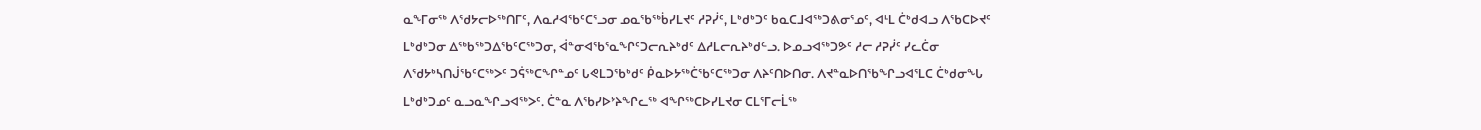ᓇᖕᒥᓂᖅ ᐱᖁᔭᓕᐅᖅᑎᒥᑦ, ᐱᓇᓱᐊᖃᑦᑕᕐᓗᓂ ᓄᓇᖃᖅᑳᓯᒪᔪᑦ ᓱᕈᓰᑦ, ᒪᒃᑯᒃᑐᑦ ᑲᓇᑕᒧᐊᖅᑐᕕᓂᕐᓄᑦ, ᐊᒻᒪ ᑖᒃᑯᐊᓗ ᐱᖃᑕᐅᔪᑦ ᒪᒃᑯᒃᑐᓂ ᐃᖅᑲᖅᑐᐃᖃᑦᑕᖅᑐᓂ, ᐋᓐᓂᐊᖃᕐᓇᖏᑦᑐᓕᕆᔨᒃᑯᑦ ᐃᓱᒪᓕᕆᔨᒃᑯᓪᓗ. ᐅᓄᓗᐊᖅᑐᕗᑦ ᓱᓕ ᓱᕈᓰᑦ ᓯᓚᑖᓂ ᐱᖁᔭᒃᓴᑎᒎᖃᑦᑕᖅᐳᑦ ᑐᕌᖅᑕᖏᓐᓄᑦ ᒐᕙᒪᑐᖃᒃᑯᑦ ᑮᓇᐅᔭᖅᑖᖃᑦᑕᖅᑐᓂ ᐱᔨᑦᑎᐅᑎᓂ. ᐱᔪᓐᓇᐅᑎᖃᖏᓗᐊᕐᒪᑕ ᑖᒃᑯᓂᖓ ᒪᒃᑯᒃᑐᓄᑦ ᓇᓗᓇᖏᓗᐊᖅᐳᑦ. ᑖᓐᓇ ᐱᖃᓯᐅᔾᔨᖏᓚᖅ ᐊᖏᖅᑕᐅᓯᒪᔪᓂ ᑕᒪᕐᒥᓕᒫᖅ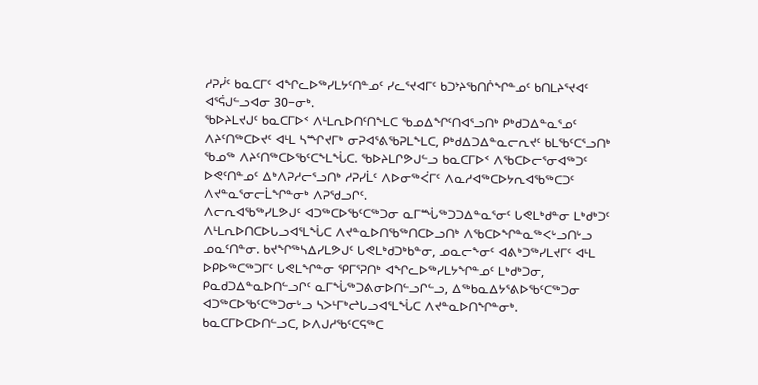ᓱᕈᓰᑦ ᑲᓇᑕᒥᑦ ᐊᖏᓚᐅᖅᓯᒪᔭᑦᑎᓐᓄᑦ ᓯᓚᕐᔪᐊᒥᑦ ᑲᑐᔾᔨᖃᑎᒌᖏᓐᓄᑦ ᑲᑎᒪᔨᕐᔪᐊᑦ ᐊᕐᕌᒍᓪᓗᐊᓂ 30−ᓂᒃ.
ᖃᐅᔨᒪᔪᒍᑦ ᑲᓇᑕᒥᐅᑉ ᐱᒻᒪᕆᐅᑎᑦᑎᖕᒪᑕ ᖃᓄᐃᖏᑦᑎᐊᕐᓗᑎᒃ ᑭᒃᑯᑐᐃᓐᓇᕐᓄᑦ ᐱᔨᑦᑎᖅᑕᐅᔪᑦ ᐊᒻᒪ ᓴᙱᔪᒥᒃ ᓂᕈᐊᕐᕕᖃᕈᒪᖕᒪᑕ, ᑭᒃᑯᐃᑐᐃᓐᓇᓕᕆᔪᑦ ᑲᒪᖃᑦᑕᕐᓗᑎᒃ ᖃᓄᖅ ᐱᔨᑦᑎᖅᑕᐅᖃᑦᑕᖕᒪᖔᑕ. ᖃᐅᔨᒪᒋᕗᒍᓪᓗ ᑲᓇᑕᒥᐅᑉ ᐱᖃᑕᐅᓕᕐᓂᐊᖅᑐᑦ ᐅᕙᑦᑎᓐᓄᑦ ᐃᒃᐱᕈᓱᓕᕐᓗᑎᒃ ᓱᕈᓯᒫᑦ ᐱᐅᓂᖅᐹᒥᑦ ᐱᓇᓱᐊᖅᑕᐅᔭᕆᐊᖃᖅᑕᑐᑦ ᐱᔪᓐᓇᕐᓂᓕᒫᖏᓐᓂᒃ ᐱᕈᖁᓗᒋᑦ.
ᐱᓕᕆᐊᖃᖅᓯᒪᕗᒍᑦ ᐊᑐᖅᑕᐅᖃᑦᑕᖅᑐᓂ ᓇᒥᙶᖅᑐᑐᐃᓐᓇᕐᓂᑦ ᒐᕙᒪᒃᑯᓐᓂ ᒪᒃᑯᒃᑐᑦ ᐱᒻᒪᕆᐅᑎᑕᐅᒐᓗᐊᕐᒪᖔᑕ ᐱᔪᓐᓇᐅᑎᖃᖅᑎᑕᐅᓗᑎᒃ ᐱᖃᑕᐅᖏᓐᓇᖅᐸᒡᓗᑎᒡᓗ ᓄᓇᑦᑎᓐᓂ. ᑲᔪᖏᖅᓴᐃᓯᒪᕗᒍᑦ ᒐᕙᒪᒃᑯᑐᒃᑲᓐᓂ, ᓄᓇᓕᖕᓂᑦ ᐊᕕᒃᑐᖅᓯᒪᔪᒥᑦ ᐊᒻᒪ ᐅᑭᐅᖅᑕᖅᑐᒥᑦ ᒐᕙᒪᖏᓐᓂ ᕿᒥᕐᕈᑎᒃ ᐊᖏᓚᐅᖅᓯᒪᔭᖏᓐᓄᑦ ᒪᒃᑯᒃᑐᓂ, ᑭᓇᑯᑐᐃᓐᓇᐅᑎᓪᓗᒋᑦ ᓇᒥᖔᖅᑐᕕᓂᐅᑎᓪᓗᒋᓪᓗ, ᐃᖅᑲᓇᐃᔭᕐᕕᐅᖃᑦᑕᖅᑐᓂ ᐊᑐᖅᑕᐅᖃᑦᑕᖅᑐᓂᒡᓗ ᓴᐳᒻᒥᒃᖠᒐᓗᐊᕐᒪᖔᑕ ᐱᔪᓐᓇᐅᑎᖏᓐᓂᒃ.
ᑲᓇᑕᒥᐅᑕᐅᑎᓪᓗᑕ, ᐅᐱᒍᓱᖃᑦᑕᕋᖅᑕ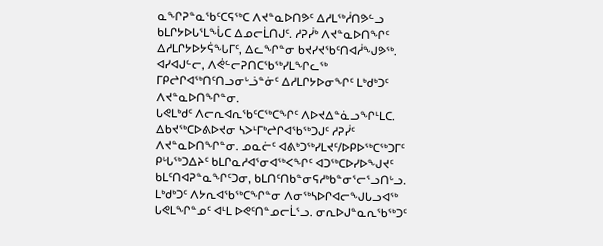ᓇᖏᕈᓐᓇᖃᑦᑕᕋᖅᑕ ᐱᔪᓐᓇᐅᑎᕗᑦ ᐃᓱᒪᖅᓲᑎᕗᓪᓗ ᑲᒪᒋᔭᐅᒐᕐᒪᖔᑕ ᐃᓄᓕᒫᑎᒍᑦ. ᓱᕈᓰᒃ ᐱᔪᓐᓇᐅᑎᖏᑦ ᐃᓱᒪᒋᔭᐅᔭᕌᖓᒥᑦ, ᐃᓚᖏᓐᓂ ᑲᔪᓯᔪᖃᑦᑎᐊᓲᖑᕗᖅ. ᐊᓯᐊᒍᓪᓕ, ᐱᕚᓪᓕᕈᑎᑕᖃᖅᓯᒪᖏᓚᖅ ᒥᑭᖠᒋᐊᖅᑎᑦᑎᓗᓂᒡᓘᓐᓃᑦ ᐃᓱᒪᒋᔭᐅᓂᖏᑦ ᒪᒃᑯᒃᑐᑦ ᐱᔪᓐᓇᐅᑎᖏᓐᓂ.
ᒐᕙᒪᒃᑯᑦ ᐱᓕᕆᐊᕆᖃᑦᑕᖅᑕᖏᑦ ᐱᐅᔪᐃᓐᓈᓗᖏᒻᒪᑕ. ᐃᑲᔪᖅᑕᐅᕕᐅᔪᓂ ᓴᐳᒻᒥᒃᖠᒋᐊᖃᖅᑐᒍᑦ ᓱᕈᓰᑦ ᐱᔪᓐᓇᐅᑎᖏᓐᓂ. ᓄᓇᓖᑦ ᐊᕕᒃᑐᖅᓯᒪᔪᑦ/ᐅᑭᐅᖅᑕᖅᑐᒥᑦ ᑭᒡᒐᖅᑐᐃᔨᑦ ᑲᒪᒋᓇᓱᐊᕐᓂᐊᖅᐸᖏᑦ ᐊᑐᖅᑕᐅᓯᐅᖑᔪᑦ ᑲᒪᑦᑎᐊᕈᓐᓇᖏᑦᑐᓂ, ᑲᒪᑎᑦᑎᑲᓐᓂᕋᓱᒃᑲᓐᓂᕐᓕᕐᓗᑎᒡᓗ. ᒪᒃᑯᒃᑐᑦ ᐱᔭᕆᐊᖃᖅᑕᖏᓐᓂ ᐱᓂᖅᓴᐅᒋᐊᓕᖑᒐᓗᐊᖅ ᒐᕙᒪᖏᓐᓄᑦ ᐊᒻᒪ ᐅᕙᑦᑎᓐᓄᓕᒫᕐᓗ. ᓂᕆᐅᒍᓐᓇᕆᖃᖅᑐᑦ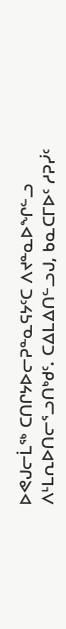ᐅᕙᒍᓕᒫᖅ ᑕᑎᒋᔭᐅᓕᕈᓐᓇᕋᔭᑦᑕ ᐱᔪᓐᓇᐅᖏᓪᓗ ᐱᒻᒪᕆᐅᑎᓕᕐᓗᑎᒃᑯᑦ. ᑕᐃᒪᐃᑎᓪᓗᒍ, ᑲᓇᑕᒥᐅᑦ ᓱᕈᓰᑦ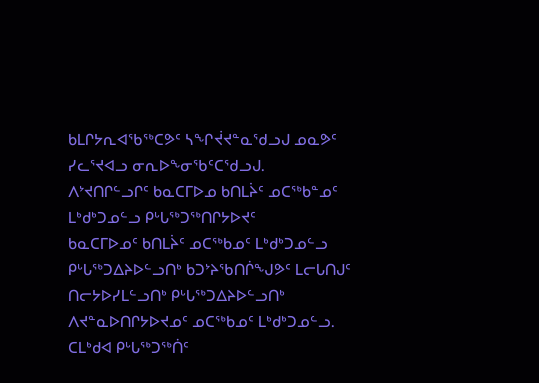ᑲᒪᒋᔭᕆᐊᖃᖅᑕᕗᑦ ᓴᖏᔫᔪᓐᓇᖁᓗᒍ ᓄᓇᕗᑦ ᓯᓚᕐᔪᐊᓗ ᓂᕆᐅᖕᓂᖃᑦᑕᖁᓗᒍ.
ᐱᔾᔪᑎᒋᓪᓗᒋᑦ ᑲᓇᑕᒥᐅᓄ ᑲᑎᒪᔩᑦ ᓄᑕᖅᑲᓐᓄᑦ ᒪᒃᑯᒃᑐᓄᓪᓗ ᑭᒡᒐᖅᑐᖅᑎᒋᔭᐅᔪᑦ
ᑲᓇᑕᒥᐅᓄᑦ ᑲᑎᒪᔩᑦ ᓄᑕᖅᑲᓄᑦ ᒪᒃᑯᒃᑐᓄᓪᓗ ᑭᒡᒐᖅᑐᐃᔨᐅᓪᓗᑎᒃ ᑲᑐᔾᔨᖃᑎᒌᖑᕗᑦ ᒪᓕᒐᑎᒍᑦ ᑎᓕᔭᐅᓯᒪᓪᓗᑎᒃ ᑭᒡᒐᖅᑐᐃᔨᐅᓪᓗᑎᒃ ᐱᔪᓐᓇᐅᑎᒋᔭᐅᔪᓄᑦ ᓄᑕᖅᑲᓄᑦ ᒪᒃᑯᒃᑐᓄᓪᓗ. ᑕᒪᒃᑯᐊ ᑭᒡᒐᖅᑐᖅᑏᑦ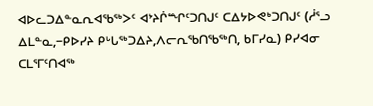ᐊᐅᓚᑐᐃᓐᓇᕆᐊᖃᖅᐳᑦ ᐊᔾᔨᒌᙱᑦᑐᑎᒍᑦ ᑕᐃᔭᐅᕙᒃᑐᑎᒍᑦ (ᓲᕐᓗ ᐃᒪᓐᓇ,−ᑭᐅᓯᔨ ᑭᒡᒐᖅᑐᐃᔨ,ᐱᓕᕆᖃᑎᖃᖅᑎ, ᑲᒥᓯᓇ) ᑭᓯᐊᓂ ᑕᒪᕐᒥᑦᑎᐊᖅ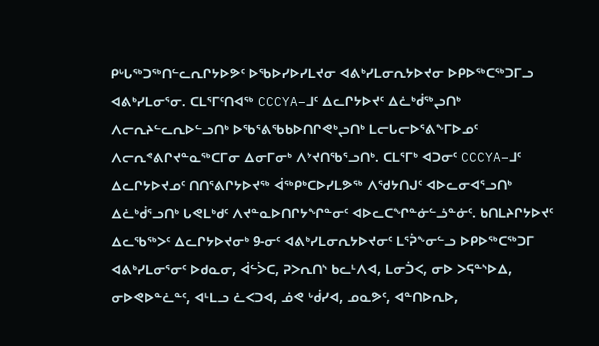ᑭᒡᒐᖅᑐᖅᑎᓪᓚᕆᒋᔭᐅᕗᑦ ᐅᖃᐅᓯᐅᓯᒪᔪᓂ ᐊᕕᒃᓯᒪᓂᕆᔭᐅᔪᓂ ᐅᑭᐅᖅᑕᖅᑐᒥᓗ ᐊᕕᒃᓯᒪᓂᕐᓂ. ᑕᒪᕐᒥᑦᑎᐊᖅ CCCYA−ᒧᑦ ᐃᓚᒋᔭᐅᔪᑦ ᐃᓛᒃᑰᖅᖢᑎᒃ ᐱᓕᕆᔨᓪᓚᕆᐅᓪᓗᑎᒃ ᐅᖃᕐᕕᖃᑲᐅᑎᒋᕙᒃᖢᑎᒃ ᒪᓕᒐᓕᐅᕐᕕᖕᒥᐅᓄᑦ ᐱᓕᕆᕝᕕᒋᔪᓐᓇᖅᑕᒥᓂ ᐃᓂᒥᓂᒃ ᐱᔾᔪᑎᖃᕐᓗᑎᒃ. ᑕᒪᕐᒥᒃ ᐊᑐᓂᑦ CCCYA−ᒧᑦ ᐃᓚᒋᔭᐅᔪᓄᑦ ᑎᑎᕐᕕᒋᔭᐅᔪᖅ ᐋᖅᑭᒃᑕᐅᓯᒪᕗᖅ ᐱᖁᔭᑎᒍᑦ ᐊᐅᓚᓂᐊᕐᓗᑎᒃ ᐃᓛᒃᑰᕐᓗᑎᒃ ᒐᕙᒪᒃᑯᑦ ᐱᔪᓐᓇᐅᑎᒋᔭᖏᓐᓂᑦ ᐊᐅᓚᑕᖏᓐᓃᓪᓘᓐᓃᑦ. ᑲᑎᒪᔨᒋᔭᐅᔪᑦ ᐃᓚᖃᖅᐳᑦ ᐃᓚᒋᔭᐅᔪᓂᒃ 9-ᓂᑦ ᐊᕕᒃᓯᒪᓂᕆᔭᐅᔪᓂᑦ ᒪᕐᕉᖕᓂᓪᓗ ᐅᑭᐅᖅᑕᖅᑐᒥ ᐊᕕᒃᓯᒪᓂᕐᓂᑦ ᐅᑯᓇᓂ, ᐋᓪᐴᑕ, ᕈᐳᕆᑎᔅ ᑲᓚᒻᐱᐊ, ᒪᓂᑑᐸ, ᓂᐅ ᐳᕋᓐᔅᐅᐃ, ᓂᐅᕙᐅᓐᓛᓐᑦ, ᐊᒻᒪᓗ ᓛᐸᑐᐊ, ᓅᕙ ᒡᑰᓯᐊ, ᓄᓇᕗᑦ, ᐊᓐᑎᐅᕆᐅ,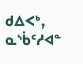ᑯᐃᐸᒃ, ᓇᔅᑳᑦᓱᐊᓐ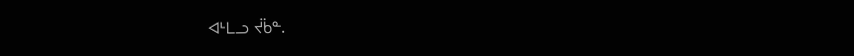ᐊᒻᒪᓗ ᔫᑳᓐ.